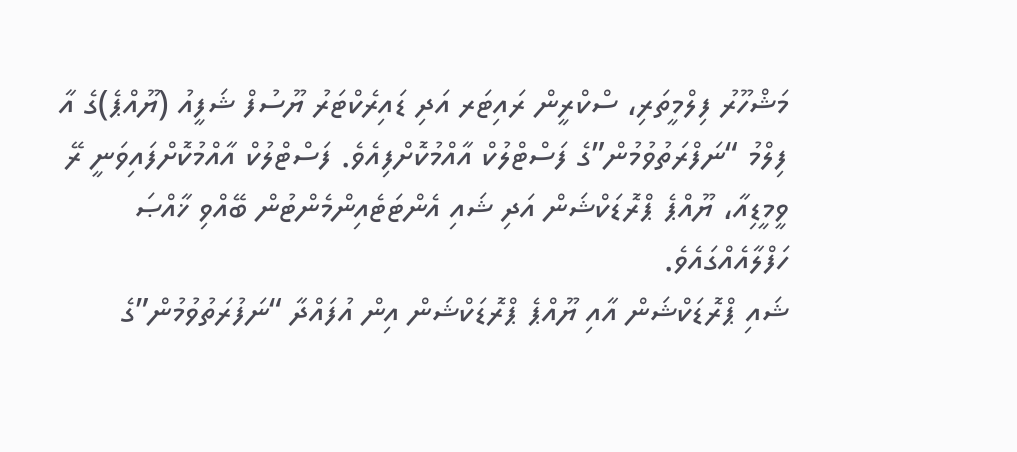މަޝްހޫރު ފިލްމީތަރި، ސްކްރީން ރައިޓަރ އަދި ޑައިރެކްޓަރު ޔޫސުފް ޝަފީއު (ޔޫއްޕެ)ގެ އާ ފިލްމު “ނަފްރަތުވުމުން”ގެ ފަސްޓްލުކް އާއްމުކޮށްފިއެވެ. ފަސްޓްލުކް އާއްމުކޮށްފައިވަނީ ރޭ ވީމީޑިއާ، ޔޫއްޕެ ޕްރޮޑަކްޝަން އަދި ޝައި އެންޓަޓެއިންމެންޓުން ބޭއްވި ޚާއްޞަ ހަފްލާއެއްގައެވެ.
ޝައި ޕްރޮޑަކްޝަން އާއި ޔޫއްޕެ ޕްރޮޑަކްޝަން އިން އުފައްދާ “ނަފުރަތުވުމުން”ގެ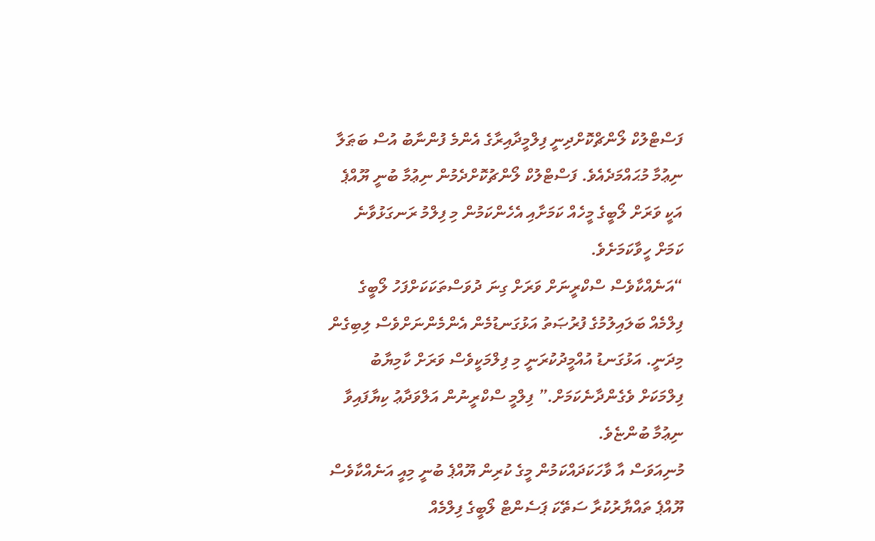ފަސްޓްލުކް ލޯންޗްކޮށްދިނީ ފިލްމީދާއިރާގެ އެންމެ ފުންނާބު އުސް ބަޠަލާ ނިޢުމާ މުޙައްމަދެއެވެ. ފަސްޓްލުކް ލޯންޗުކޮށްދެމުން ނިޢުމާ ބުނީ ޔޫއްޕެ އަކީ ވަރަށް ލޯބީގެ މީހެއް ކަމަށާއި އެހެންކަމުން މި ފިލްމު ރަނގަޅުވާނެ ކަމަށް ހީވާކަމަށެވެ.
“އަނެއްކާވެސް ސްކްރީނަށް ވަރަށް ގިނަ ދުވަސްތަކަކަށްފަހު ލޯބީގެ ފިލްމެއް ބަލައިލުމުގެ ފުރުޞަތު އަޅުގަނޑުމެން އެންމެންނަށްވެސް ލިބިގެން މިދަނީ. އަޅުގަނޑު އުއްމީދުކުރަނީ މި ފިލްމަކީވެސް ވަރަށް ކާމިޔާބު ފިލްމަކަށް ވެގެންދާނެކަމަށް.” ފިލްމީ ސްކްރީނުން އަލްވަދާޢު ކިޔާފައިވާ ނިޢުމާ ބުންޏެވެ.
މުނިއަވަސް އާ ވާހަކަދައްކަމުން މީގެ ކުރިން ޔޫއްޕެ ބުނީ މިއީ އަނެއްކާވެސް ޔޫއްޕެ ތައްޔާރުކުރާ ސަތޭކަ ޕަސެންޓް ލޯބީގެ ފިލްމެއް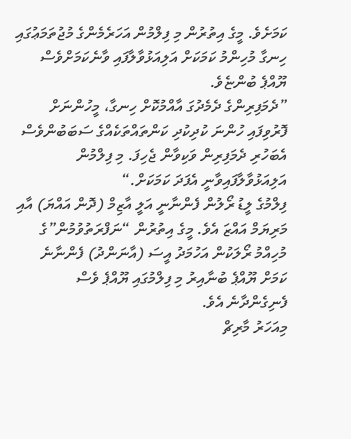ކަމަށެވެ. މީގެ އިތުރުން މި ފިލްމުން އަހަރެމެންގެ މުޖުތަމަޢުގައި ހިނގާ މުހިންމު ކަމަކަށް އަލިއަޅުވާލާފައި ވާނެކަމަށްވެސް ޔޫއްޕެ ބުންޏެވެ.
”ދެމަފިރިންގެ ދެމެދުގަ އާއްމުކޮށް ހިނގާ، މީހުންނަށް ފޮރުވިފައި ހުންނަ ކުދިކުދި ކަންތައްތަކެއްގެ ސަބަބުންވެސް އެބަހުރި ދެމަފިރިން ވަކިވާން ޖެހިފަ. މި ފިލްމުން އަލިއަޅުވާލާފައިވާނީ އެފަދަ ކަމަކަށް.“
ފިލްމުގެ ލީޑު ރޯލުން ފެންނާނީ އަލީ އާޒިމް (ދޮން އައްޔަ) އާއި މަރިޔަމް އައްޒަ އެވެ. މީގެ އިތުރުން “ނަފްރަތުވުމުން”ގެ މުހިއްމު ރޯލަކުން އަހުމަދު އީސަ (އާނަންދު) ފެންނާނެ ކަމަށް ޔޫއްޕެ ބުނާއިރު މި ފިލްމުގައި ޔޫއްޕެ ވެސް ފެނިގެންދާނެ އެވެ.
މިއަހަރު މާރިޗް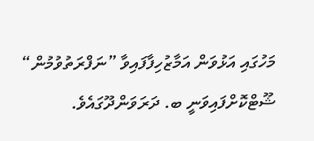މަހުގައި އަޅުވަން އަމާޒުހިފާފައިވާ ”ނަފްރަތުވުމުން“ ޝޫޓްކޮށްފައިވަނީ ބ. ދަރަވަންދޫގައެވެ.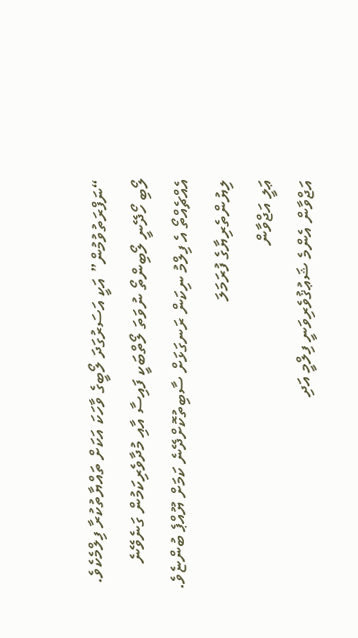“ނަފްރަތުވުމުން” އަކީ އަސަރުގަދަ ލޯބީގެ ވާހަކަ އަކަށް ތައްޔާތުކުރާ ފިލްމެކެވެ. ލޯބި ހޯދޭނީ ލޯބިންތޯ ނުވަތަ ލޯތްބަކީ ފައިސާ އާއި މުދާވެރިކަމުން ގަނެވޭނެ އެއްޗެއްތޯ އެ ފިލްމު ނިކަން ރަނގަޅަށް ސާބިތުކޮށްދޭނެ ކަމަށް ޔޫއްޕެ ބުންޏެވެ.
ލިޔުންތެރިޔާގެ ފުރަމަލަ
ޢަލީ އަޖްވާން
އަޖްވާން އެންމެ ޝަޢުޤުވެރިވަނީ ފިލްމީ އަދި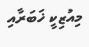މިއުޒިކީ ޚަބަރާއި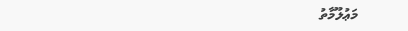މަޢުލޫމާތު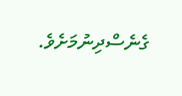ގެނެސްދިނުމަށެވެ.